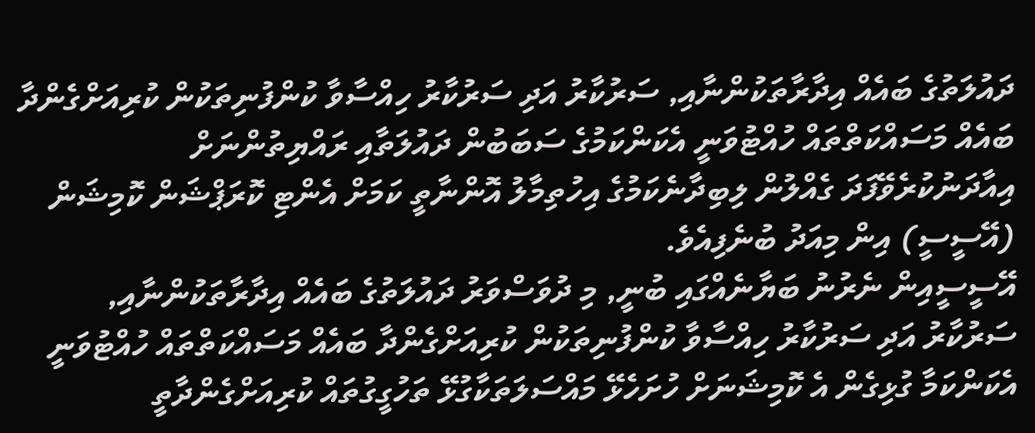ދައުލަތުގެ ބައެއް އިދާރާތަކުންނާއި, ސަރުކާރު އަދި ސަރުކާރު ހިއްސާވާ ކުންފުނިތަކުން ކުރިއަށްގެންދާ ބައެއް މަސައްކަތްތައް ހުއްޓުވަނީ އެކަންކަމުގެ ސަބަބުން ދައުލަތާއި ރައްޔިތުންނަށް އިއާދަނުކުރެވޭފަދަ ގެއްލުން ލިބިދާނެކަމުގެ އިހުތިމާލު އޮންނާތީ ކަމަށް އެންޓި ކޮރަޕްޝަން ކޮމިޝަން (އޭސީސީ) އިން މިއަދު ބުނެފިއެވެ.
އޭސީސީއިން ނެރުނު ބަޔާނެއްގައި ބުނީ, މި ދުވަސްވަރު ދައުލަތުގެ ބައެއް އިދާރާތަކުންނާއި, ސަރުކާރު އަދި ސަރުކާރު ހިއްސާވާ ކުންފުނިތަކުން ކުރިއަށްގެންދާ ބައެއް މަސައްކަތްތައް ހުއްޓުވަނީ އެކަންކަމާ ގުޅިގެން އެ ކޮމިޝަނަށް ހުށަހެޅޭ މައްސަލަތަކާގުޅޭ ތަހުގީގުތައް ކުރިއަށްގެންދާތީ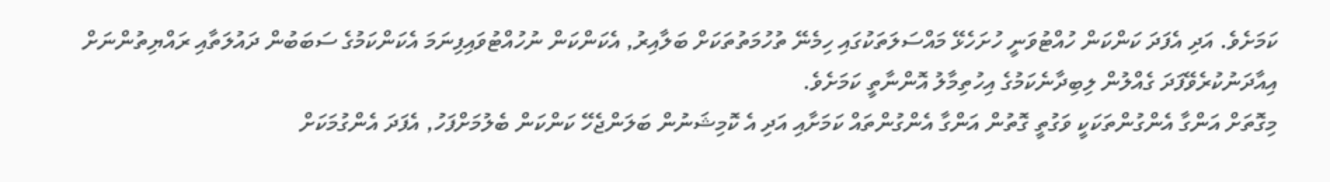ކަމަށެވެ. އަދި އެފަދަ ކަންކަން ހުއްޓުވަނީ ހުށަހެޅޭ މައްސަލަތަކުގައި ހިމެނޭ ތުހުމަތުތަކަށް ބަލާއިރު, އެކަންކަން ނުހުއްޓުވައިފިނަމަ އެކަންކަމުގެ ސަބަބުން ދައުލަތާއި ރައްޔިތުންނަށް އިއާދަނުކުރެވޭފަދަ ގެއްލުން ލިބިދާނެކަމުގެ އިހުތިމާލު އޮންނާތީ ކަމަށެވެ.
މިގޮތަށް އަންގާ އެންގުންތަކަކީ ވަގުތީ ގޮތުން އަންގާ އެންގުންތައް ކަމަށާއި އަދި އެ ކޮމިޝަނުން ބަލަންޖެހޭ ކަންކަން ބެލުމަށްފަހު, އެފަދަ އެންގުމަކަށް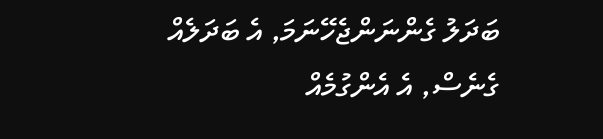ބަދަލު ގެންނަންޖެހޭނަމަ, އެ ބަދަލެއް ގެނެސް, އެ އެންގުމެއް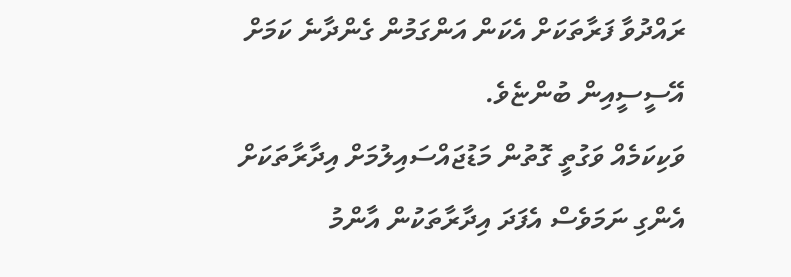ރައްދުވާ ފަރާތަކަށް އެކަން އަންގަމުން ގެންދާނެ ކަމަށް އޭސީސީއިން ބުންޏެވެ.
ވަކިކަމެއް ވަގުތީ ގޮތުން މަޑުޖައްސައިލުމަށް އިދާރާތަކަށް އެންގި ނަމަވެސް އެފަދަ އިދާރާތަކުން އާންމު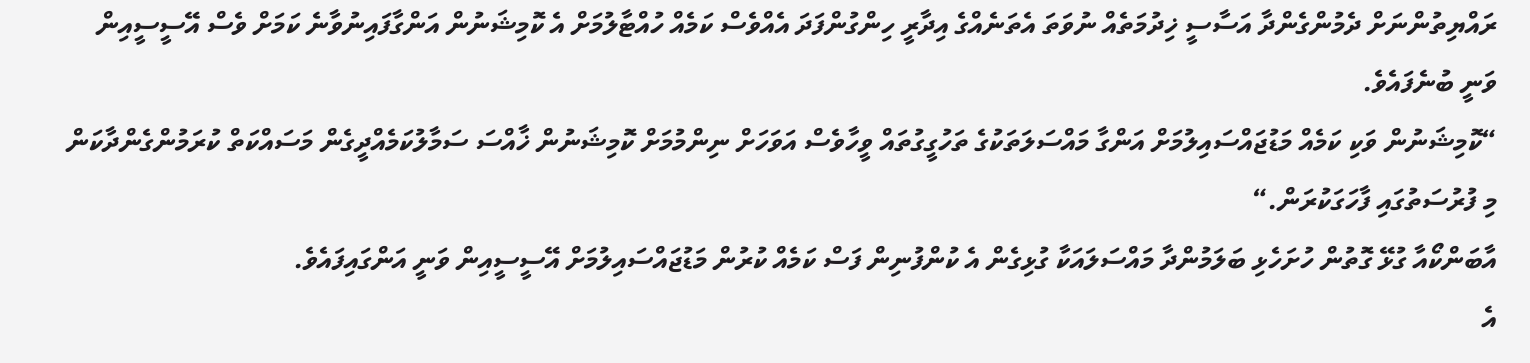ރައްޔިތުންނަށް ދެމުންގެންދާ އަސާސީ ޚިދުމަތެއް ނުވަތަ އެތަނެއްގެ އިދާރީ ހިންގުންފަދަ އެއްވެސް ކަމެއް ހުއްޓާލުމަށް އެ ކޮމިޝަނުން އަންގާފައިނުވާނެ ކަމަށް ވެސް އޭސީސީއިން ވަނީ ބުނެފައެވެ.
“ކޮމިޝަނުން ވަކި ކަމެއް މަޑުޖައްސައިލުމަށް އަންގާ މައްސަލަތަކުގެ ތަހުގީގުތައް ވީހާވެސް އަވަހަށް ނިންމުމަށް ކޮމިޝަނުން ޚާއްސަ ސަމާލުކަމެއްދީގެން މަސައްކަތް ކުރަމުންގެންދާކަން މި ފުރުސަތުގައި ފާހަގަކުރަން.“
އާބަންކޯއާ ގުޅޭ ގޮތުން ހުށަހެޅި ބަލަމުންދާ މައްސަލައަކާ ގުޅިގެން އެ ކުންފުނިން ފަސް ކަމެއް ކުރުން މަޑުޖައްސައިލުމަށް އޭސީސީއިން ވަނީ އަންގައިފައެވެ.
އެ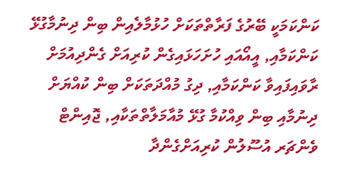ކަންކަމަކީ ބޭރުގެ ފަރާތްތަކަށް ހުޅުމާލެއިން ބިން ދިނުމާގުޅޭ ކަންކަމާއި, އީއޯއައި ހުށަހަޅައިގެން ކުރިއަށް ގެންދިއުމަށް ރާވައިފައިވާ ކަންކަމާއި, ދިގު މުއްދަތަކަށް ބިން ކުއްޔަށް ދިނުމާއި ބިން ވިއްކުމާ ގުޅޭ މުއާމަލާތްތަކާއި, ޖޮއިންޓް ވެންޗަރ އުސޫލުން ކުރިއަށްގެންދާ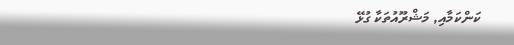ކަންކަމާއި, މަޝްރޫއުތަކާ ގުޅޭ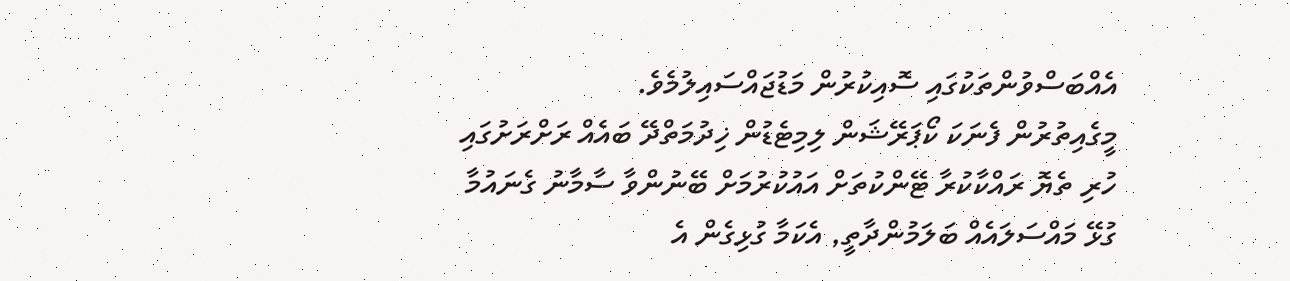އެއްބަސްވުންތަކުގައި ސޮއިކުރުން މަޑުޖައްސައިލުމެވެ.
މީގެއިތުރުން ފެނަކަ ކޯޕަރޭޝަން ލިމިޓެޑުން ޚިދުމަތްދޭ ބައެއް ރަށްރަށުގައި ހުރި ތެޔޮ ރައްކާކުރާ ޓޭންކުތަށް އައުކުރުމަށް ބޭނުންވާ ސާމާނު ގެނައުމާ ގުޅޭ މައްސަލައެއް ބަލަމުންދާތީ, އެކަމާ ގުޅިގެން އެ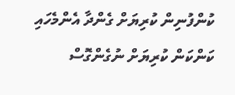ކުންފުނިން ކުރިޔަށް ގެންދާ އެންމެހައި ކަންކަން ކުރިޔަށް ނުގެންގޮސް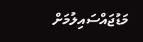މަޑުޖައްސައިލުމަށް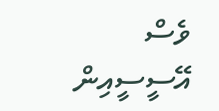ވެސް އޭސީސީއިން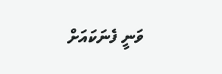ވަނީ ފެނަކައަށް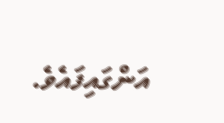އަންގައިފައެވެ.